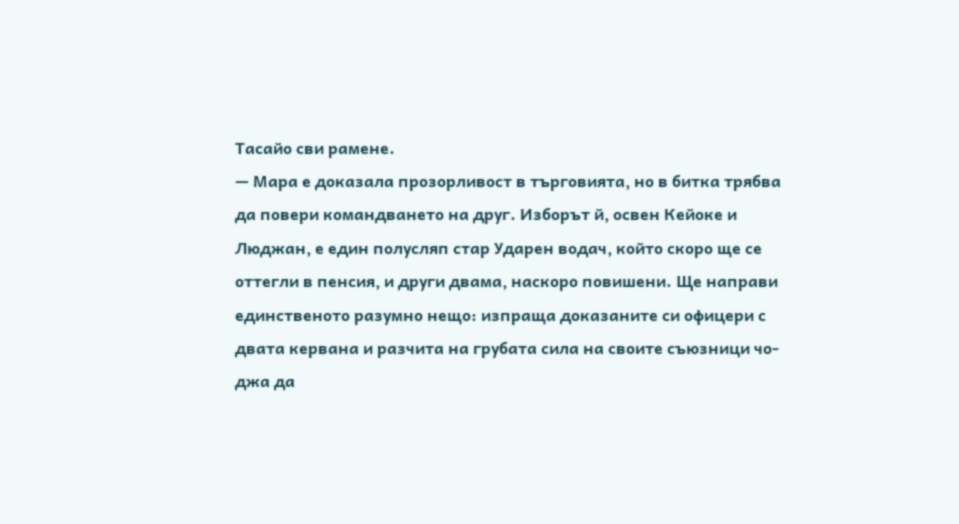Тасайо сви рамене.
— Мара е доказала прозорливост в търговията, но в битка трябва да повери командването на друг. Изборът й, освен Кейоке и Люджан, е един полусляп стар Ударен водач, който скоро ще се оттегли в пенсия, и други двама, наскоро повишени. Ще направи единственото разумно нещо: изпраща доказаните си офицери с двата кервана и разчита на грубата сила на своите съюзници чо-джа да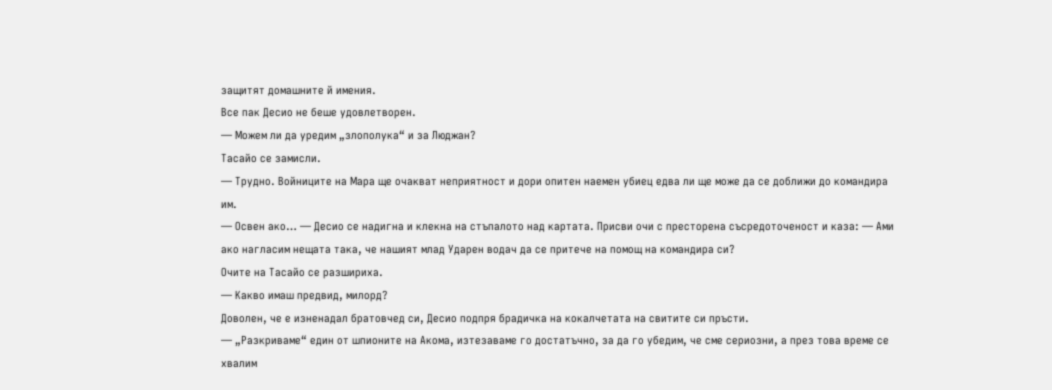защитят домашните й имения.
Все пак Десио не беше удовлетворен.
— Можем ли да уредим „злополука“ и за Люджан?
Тасайо се замисли.
— Трудно. Войниците на Мара ще очакват неприятност и дори опитен наемен убиец едва ли ще може да се доближи до командира им.
— Освен ако… — Десио се надигна и клекна на стъпалото над картата. Присви очи с престорена съсредоточеност и каза: — Ами ако нагласим нещата така, че нашият млад Ударен водач да се притече на помощ на командира си?
Очите на Тасайо се разшириха.
— Какво имаш предвид, милорд?
Доволен, че е изненадал братовчед си, Десио подпря брадичка на кокалчетата на свитите си пръсти.
— „Разкриваме“ един от шпионите на Акома, изтезаваме го достатъчно, за да го убедим, че сме сериозни, а през това време се хвалим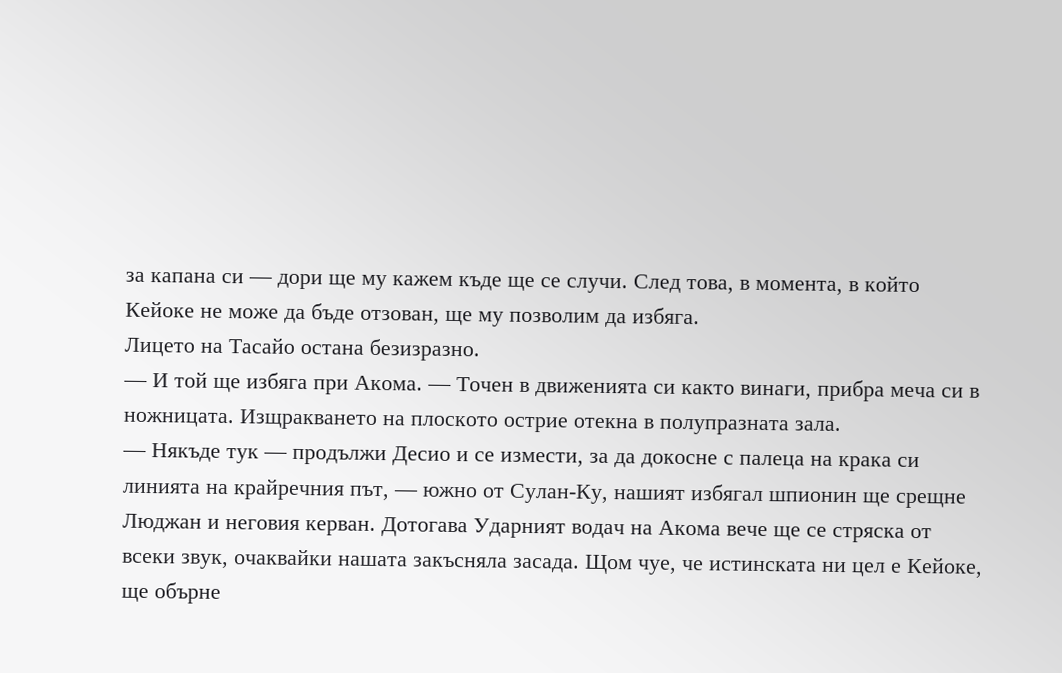за капана си — дори ще му кажем къде ще се случи. След това, в момента, в който Кейоке не може да бъде отзован, ще му позволим да избяга.
Лицето на Тасайо остана безизразно.
— И той ще избяга при Акома. — Точен в движенията си както винаги, прибра меча си в ножницата. Изщракването на плоското острие отекна в полупразната зала.
— Някъде тук — продължи Десио и се измести, за да докосне с палеца на крака си линията на крайречния път, — южно от Сулан-Ку, нашият избягал шпионин ще срещне Люджан и неговия керван. Дотогава Ударният водач на Акома вече ще се стряска от всеки звук, очаквайки нашата закъсняла засада. Щом чуе, че истинската ни цел е Кейоке, ще обърне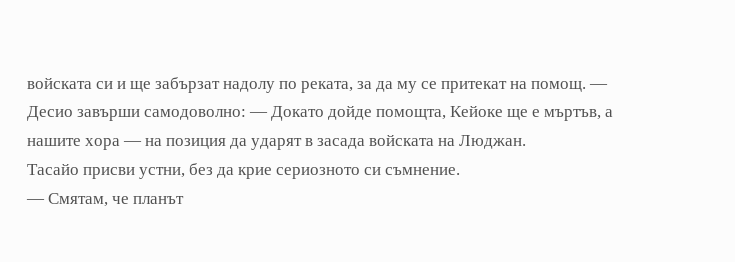войската си и ще забързат надолу по реката, за да му се притекат на помощ. — Десио завърши самодоволно: — Докато дойде помощта, Кейоке ще е мъртъв, а нашите хора — на позиция да ударят в засада войската на Люджан.
Тасайо присви устни, без да крие сериозното си съмнение.
— Смятам, че планът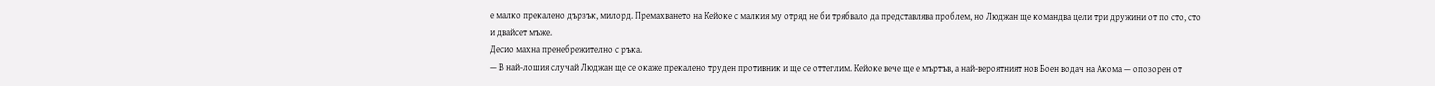е малко прекалено дързък, милорд. Премахването на Кейоке с малкия му отряд не би трябвало да представлява проблем, но Люджан ще командва цели три дружини от по сто, сто и двайсет мъже.
Десио махна пренебрежително с ръка.
— В най-лошия случай Люджан ще се окаже прекалено труден противник и ще се оттеглим. Кейоке вече ще е мъртъв, а най-вероятният нов Боен водач на Акома — опозорен от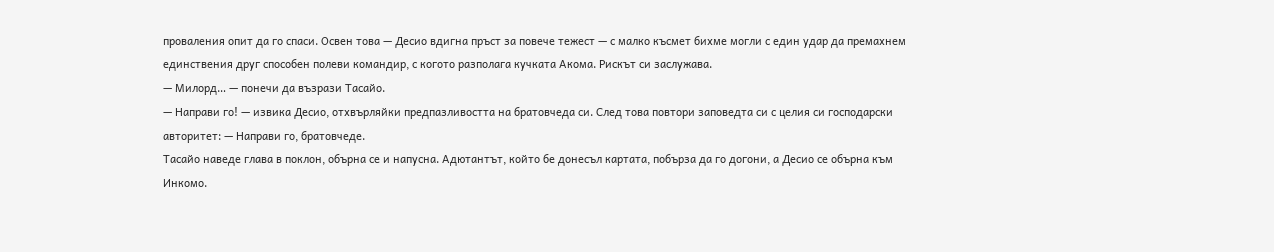проваления опит да го спаси. Освен това — Десио вдигна пръст за повече тежест — с малко късмет бихме могли с един удар да премахнем единствения друг способен полеви командир, с когото разполага кучката Акома. Рискът си заслужава.
— Милорд… — понечи да възрази Тасайо.
— Направи го! — извика Десио, отхвърляйки предпазливостта на братовчеда си. След това повтори заповедта си с целия си господарски авторитет: — Направи го, братовчеде.
Тасайо наведе глава в поклон, обърна се и напусна. Адютантът, който бе донесъл картата, побърза да го догони, а Десио се обърна към Инкомо.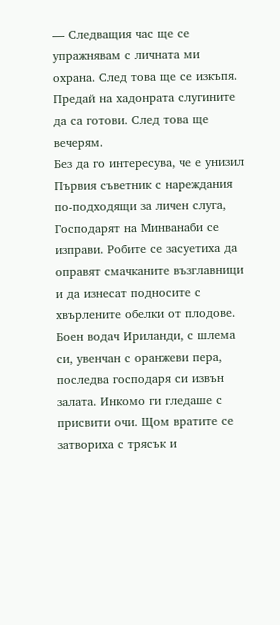— Следващия час ще се упражнявам с личната ми охрана. След това ще се изкъпя. Предай на хадонрата слугините да са готови. След това ще вечерям.
Без да го интересува, че е унизил Първия съветник с нареждания по-подходящи за личен слуга, Господарят на Минванаби се изправи. Робите се засуетиха да оправят смачканите възглавници и да изнесат подносите с хвърлените обелки от плодове. Боен водач Ириланди, с шлема си, увенчан с оранжеви пера, последва господаря си извън залата. Инкомо ги гледаше с присвити очи. Щом вратите се затвориха с трясък и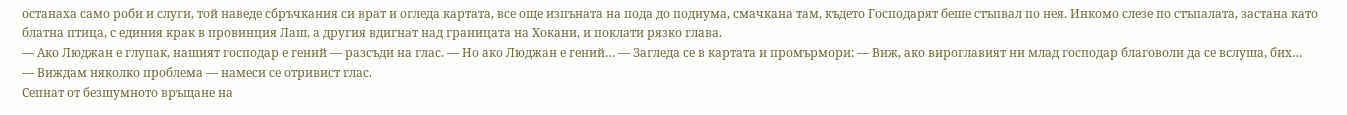останаха само роби и слуги, той наведе сбръчкания си врат и огледа картата, все още изпъната на пода до подиума, смачкана там, където Господарят беше стъпвал по нея. Инкомо слезе по стъпалата, застана като блатна птица, с единия крак в провинция Лаш, а другия вдигнат над границата на Хокани, и поклати рязко глава.
— Ако Люджан е глупак, нашият господар е гений — разсъди на глас. — Но ако Люджан е гений… — Загледа се в картата и промърмори: — Виж, ако вироглавият ни млад господар благоволи да се вслуша, бих…
— Виждам няколко проблема — намеси се отривист глас.
Сепнат от безшумното връщане на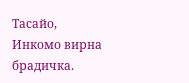Тасайо, Инкомо вирна брадичка.